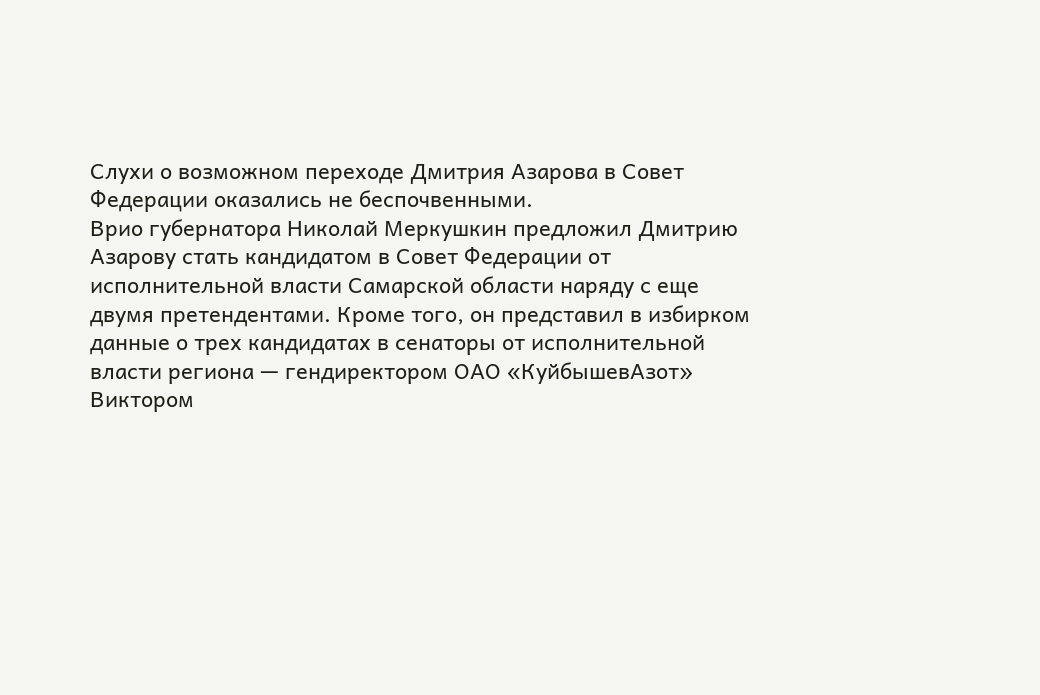Слухи о возможном переходе Дмитрия Азарова в Совет Федерации оказались не беспочвенными.
Врио губернатора Николай Меркушкин предложил Дмитрию Азарову стать кандидатом в Совет Федерации от исполнительной власти Самарской области наряду с еще двумя претендентами. Кроме того, он представил в избирком данные о трех кандидатах в сенаторы от исполнительной власти региона — гендиректором ОАО «КуйбышевАзот» Виктором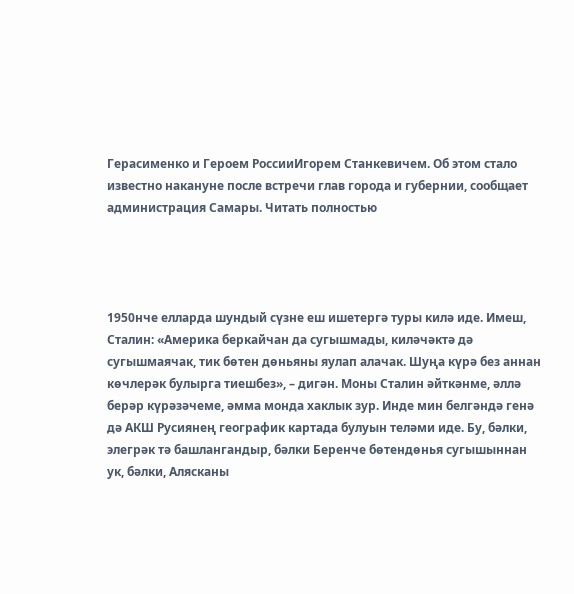Герасименко и Героем РоссииИгорем Станкевичем. Об этом стало известно накануне после встречи глав города и губернии, сообщает администрация Самары. Читать полностью




1950нче елларда шундый сүзне еш ишетергә туры килә иде. Имеш, Сталин: «Америка беркайчан да сугышмады, киләчәктә дә сугышмаячак, тик бөтен дөньяны яулап алачак. Шуңа күрә без аннан көчлерәк булырга тиешбез», – дигән. Моны Сталин әйткәнме, әллә берәр күрәзәчеме, әмма монда хаклык зур. Инде мин белгәндә генә дә АКШ Русиянең географик картада булуын теләми иде. Бу, бәлки, элегрәк тә башлангандыр, бәлки Беренче бөтендөнья сугышыннан ук, бәлки, Алясканы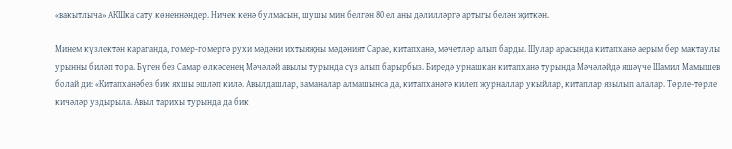«вакытлыча» АКШка сату көненнәндер. Ничек кенә булмасын, шушы мин белгән 80 ел аны дәлилләргә артыгы белән җиткән.

Минем күзлектән караганда, гомер-гомергә рухи мәдәни ихтыяҗны мәдәният Сарае, китапханә, мәчетләр алып барды. Шулар арасында китапханә аерым бер мактаулы урынны биләп тора. Бүген без Самар өлкәсенең Мәчәләй авылы турында сүз алып барырбыз. Биредә урнашкан китапханә турында Мәчәләйдә яшәүче Шамил Мамышев болай ди: «Китапханәбез бик яхшы эшләп килә. Авылдашлар, заманалар алмашынса да, китапханәгә килеп журналлар укыйлар, китаплар язылып алалар. Төрле-төрле кичәләр уздырыла. Авыл тарихы турында да бик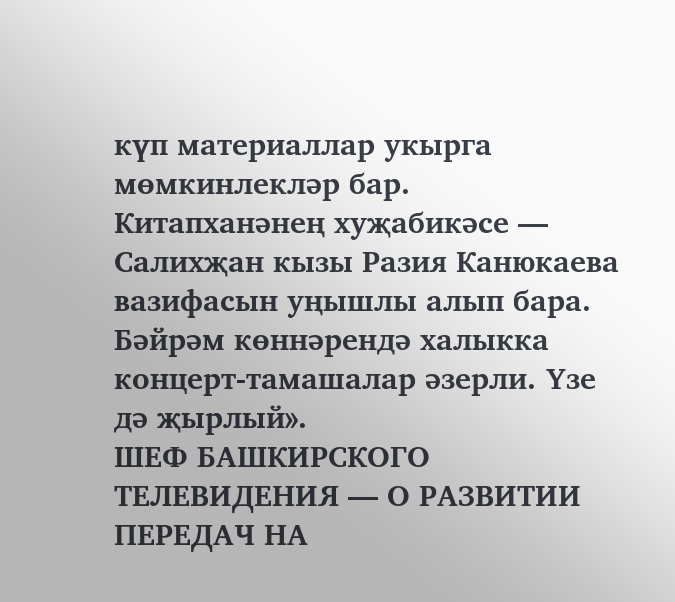күп материаллар укырга мөмкинлекләр бар. Китапханәнең хуҗабикәсе — Салихҗан кызы Разия Канюкаева вазифасын уңышлы алып бара. Бәйрәм көннәрендә халыкка концерт-тамашалар әзерли. Үзе дә җырлый».
ШЕФ БАШКИРСКОГО ТЕЛЕВИДЕНИЯ — О РАЗВИТИИ ПЕРЕДАЧ НА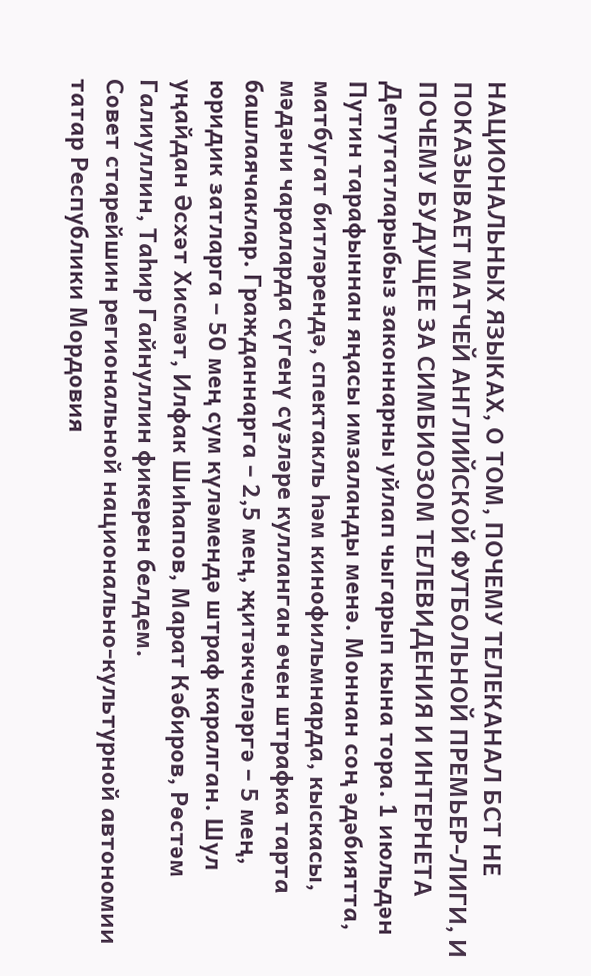НАЦИОНАЛЬНЫХ ЯЗЫКАХ, О ТОМ, ПОЧЕМУ ТЕЛЕКАНАЛ БСТ НЕ ПОКАЗЫВАЕТ МАТЧЕЙ АНГЛИЙСКОЙ ФУТБОЛЬНОЙ ПРЕМЬЕР-ЛИГИ, И ПОЧЕМУ БУДУЩЕЕ ЗА СИМБИОЗОМ ТЕЛЕВИДЕНИЯ И ИНТЕРНЕТА
Депутатларыбыз законнарны уйлап чыгарып кына тора. 1 июльдән Путин тарафыннан яңасы имзаланды менә. Моннан соң әдәбиятта, матбугат битләрендә, спектакль һәм кинофильмнарда, кыскасы, мәдәни чараларда сүгенү сүзләре кулланган өчен штрафка тарта башлаячаклар. Гражданнарга – 2,5 мең, җитәкчеләргә – 5 мең, юридик затларга – 50 мең сум күләмендә штраф каралган. Шул уңайдан Әсхәт Хисмәт, Илфак Шиһапов, Марат Кәбиров, Рөстәм Галиуллин, Таһир Гайнуллин фикерен белдем.
Совет старейшин региональной национально-культурной автономии татар Республики Мордовия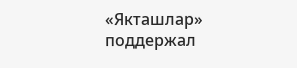«Якташлар» поддержал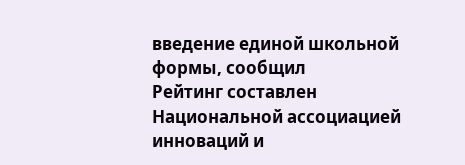введение единой школьной формы, сообщил
Рейтинг составлен Национальной ассоциацией инноваций и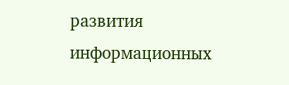развития информационных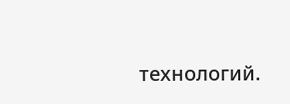технологий.